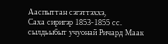Ааспыттан сэгэттэххэ,
Саха сиригэр 1853-1855 сс. сылдьыбыт учуонай Ричард Маак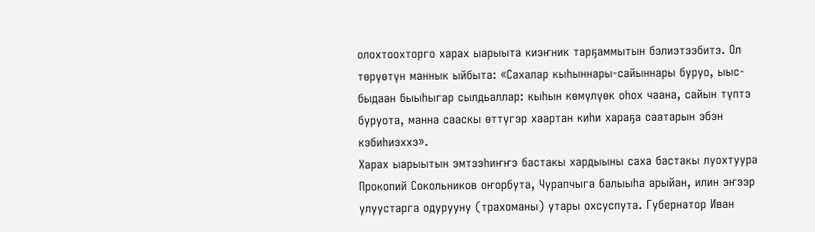олохтоохторго харах ыарыыта киэҥник тарҕаммытын бэлиэтээбитэ. Ол төрүөтүн маннык ыйбыта: «Сахалар кыһыннары-сайыннары буруо, ыыс-быдаан быыһыгар сылдьаллар: кыһын көмүлүөк оһох чаана, сайын түптэ буруота, манна сааскы өттүгэр хаартан киһи хараҕа саатарын эбэн кэбиһиэххэ».
Харах ыарыытын эмтээһиҥҥэ бастакы хардыыны саха бастакы луохтуура Прокопий Сокольников оҥорбута, Чурапчыга балыыһа арыйан, илин эҥээр улуустарга одурууну (трахоманы) утары охсуспута. Губернатор Иван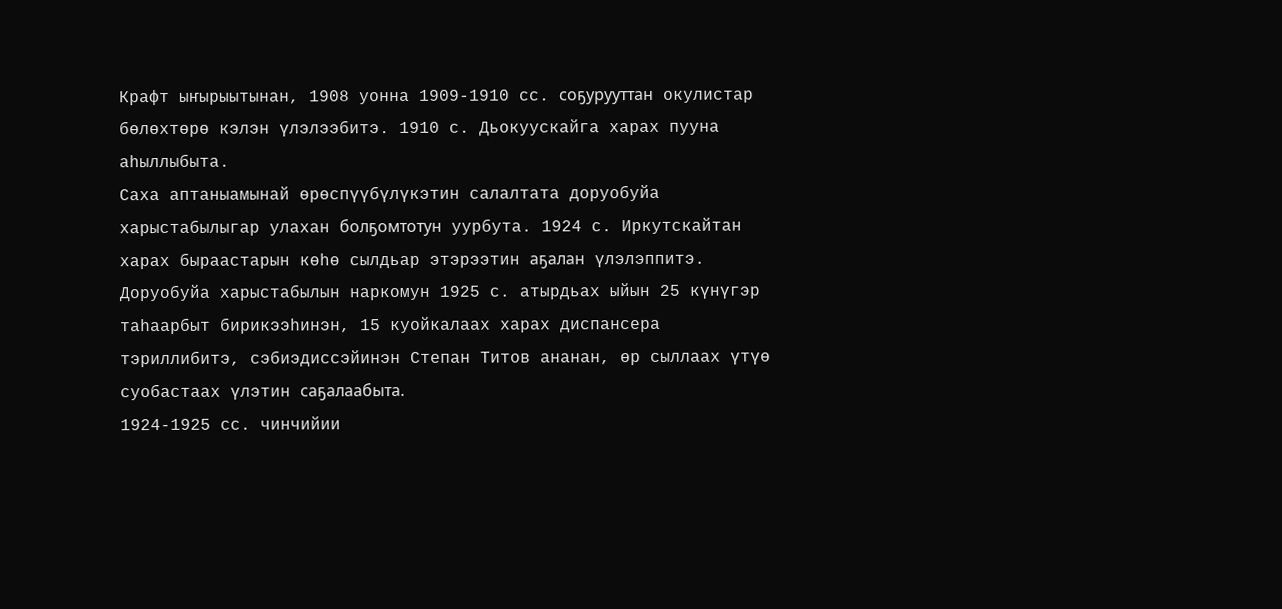Крафт ыҥырыытынан, 1908 уонна 1909-1910 сс. соҕурууттан окулистар бөлөхтөрө кэлэн үлэлээбитэ. 1910 с. Дьокуускайга харах пууна аһыллыбыта.
Саха аптаныамынай өрөспүүбүлүкэтин салалтата доруобуйа харыстабылыгар улахан болҕомтотун уурбута. 1924 с. Иркутскайтан харах быраастарын көһө сылдьар этэрээтин аҕалан үлэлэппитэ. Доруобуйа харыстабылын наркомун 1925 с. атырдьах ыйын 25 күнүгэр таһаарбыт бирикээһинэн, 15 куойкалаах харах диспансера тэриллибитэ, сэбиэдиссэйинэн Степан Титов ананан, өр сыллаах үтүө суобастаах үлэтин саҕалаабыта.
1924-1925 сс. чинчийии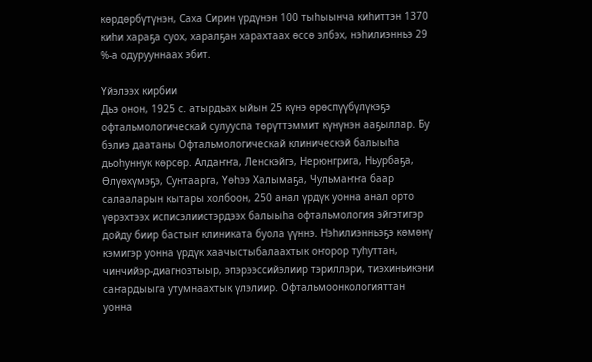көрдөрбүтүнэн, Саха Сирин үрдүнэн 100 тыһыынча киһиттэн 1370 киһи хараҕа суох, харалҕан харахтаах өссө элбэх, нэһилиэнньэ 29 %-а одурууннаах эбит.

Үйэлээх кирбии
Дьэ онон, 1925 с. атырдьах ыйын 25 күнэ өрөспүүбүлүкэҕэ офтальмологическай сулууспа төрүттэммит күнүнэн ааҕыллар. Бу бэлиэ даатаны Офтальмологическай клиническэй балыыһа дьоһуннук көрсөр. Алдаҥҥа, Ленскэйгэ, Нерюнгрига, Ньурбаҕа, Өлүөхүмэҕэ, Сунтаарга, Үөһээ Халымаҕа, Чульмаҥҥа баар салааларын кытары холбоон, 250 анал үрдүк уонна анал орто үөрэхтээх исписэлиистэрдээх балыыһа офтальмология эйгэтигэр дойду биир бастыҥ клиниката буола үүннэ. Нэһилиэнньэҕэ көмөнү кэмигэр уонна үрдүк хаачыстыбалаахтык оҥорор туһуттан, чинчийэр-диагнозтыыр, эпэрээссийэлиир тэриллэри, тиэхиньикэни саҥардыыга утумнаахтык үлэлиир. Офтальмоонкологияттан уонна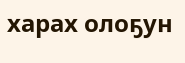харах олоҕун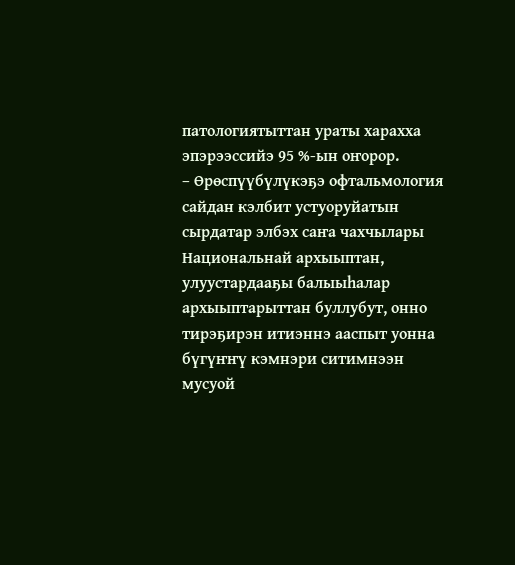патологиятыттан ураты харахха эпэрээссийэ 95 %-ын оҥорор.
– Өрөспүүбүлүкэҕэ офтальмология сайдан кэлбит устуоруйатын сырдатар элбэх саҥа чахчылары Национальнай архыыптан, улуустардааҕы балыыһалар архыыптарыттан буллубут, онно тирэҕирэн итиэннэ ааспыт уонна бүгүҥҥү кэмнэри ситимнээн мусуой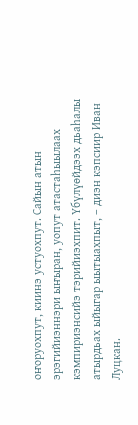оҥоруохпут, киинэ устуохпут. Сайын атын эрэгийиэннэри ыҥыран, уопут атастаһыылаах кэмпириэнсийэ тэрийиэхпит. Үбүлүөйдээх дьаһалы атырдьах ыйыгар ыытыахпыт, – диэн кэпсиир Иван Луцкан.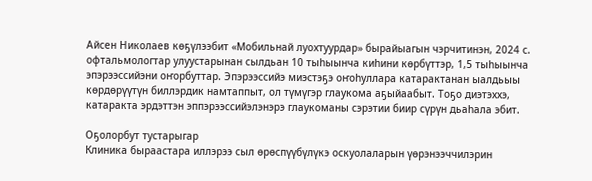Айсен Николаев көҕүлээбит «Мобильнай луохтуурдар» бырайыагын чэрчитинэн, 2024 с. офтальмологтар улуустарынан сылдьан 10 тыһыынча киһини көрбүттэр, 1,5 тыһыынча эпэрээссийэни оҥорбуттар. Эпэрээссийэ миэстэҕэ оҥоһуллара катарактанан ыалдьыы көрдөрүүтүн биллэрдик намтаппыт, ол түмүгэр глаукома аҕыйаабыт. Тоҕо диэтэххэ, катаракта эрдэттэн эппэрээссийэлэнэрэ глаукоманы сэрэтии биир сүрүн дьаһала эбит.

Оҕолорбут тустарыгар
Клиника быраастара иллэрээ сыл өрөспүүбүлүкэ оскуолаларын үөрэнээччилэрин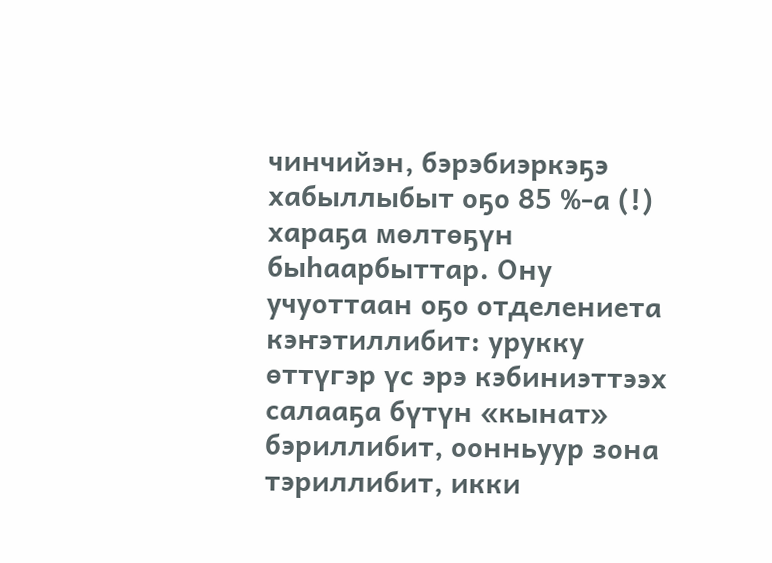чинчийэн, бэрэбиэркэҕэ хабыллыбыт оҕо 85 %-а (!) хараҕа мөлтөҕүн быһаарбыттар. Ону учуоттаан оҕо отделениета кэҥэтиллибит: урукку өттүгэр үс эрэ кэбиниэттээх салааҕа бүтүн «кынат» бэриллибит, оонньуур зона тэриллибит, икки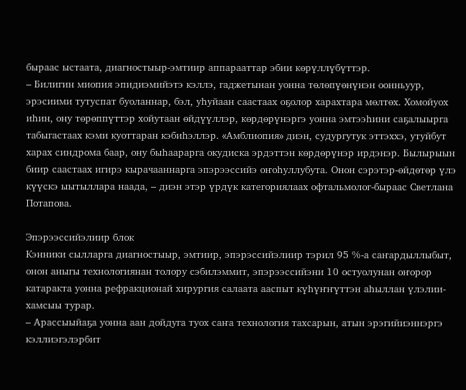быраас ыстаата, диагностыыр-эмтиир аппарааттар эбии көрүллүбүттэр.
– Билигин миопия эпидиэмийэтэ кэллэ, гаджетынан уонна төлөпүөнүнэн оонньуур, эрэсиими тутуспат буоланнар, бэл, уһуйаан саастаах оҕолор харахтара мөлтөх. Хомойуох иһин, ону төрөппүттэр хойутаан өйдүүллэр, көрдөрүнэргэ уонна эмтээһини саҕалыырга табыгастаах кэми куоттаран кэбиһэллэр. «Амблиопия» диэн, судургутук эттэххэ, утуйбут харах синдрома баар, ону быһаарарга окудиска эрдэттэн көрдөрүнэр ирдэнэр. Былырыын биир саастаах игирэ кырачааннарга эпэрээссийэ оҥоһуллубута. Онон сэрэтэр-өйдөтөр үлэ күүскэ ыытыллара наада, – диэн этэр үрдүк категориялаах офтальмолог-быраас Светлана Потапова.

Эпэрээссийэлиир блок
Кэнники сылларга диагностыыр, эмтиир, эпэрэссийэлиир тэрил 95 %-а саҥардыллыбыт, онон аныгы технологиянан толору сэбилэммит, эпэрээссийэни 10 остуолунан оҥорор катаракта уонна рефракционай хирургия салаата ааспыт күһүҥҥүттэн аһыллан үлэлии-хамсыы турар.
– Арассыыйаҕа уонна аан дойдуга туох саҥа технология тахсарын, атын эрэгийиэннэргэ кэллиэгэлэрбит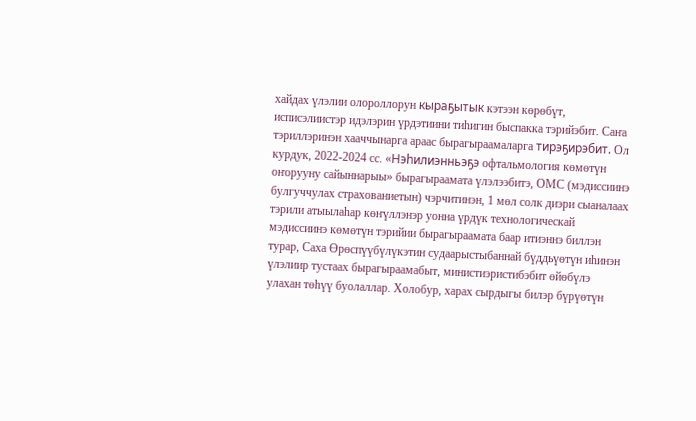хайдах үлэлии олороллорун кыраҕытык кэтээн көрөбүт, исписэлиистэр идэлэрин үрдэтиини тиһигин быспакка тэрийэбит. Саҥа тэриллэринэн хааччынарга араас бырагыраамаларга тирэҕирэбит. Ол курдук, 2022-2024 сс. «Нэһилиэнньэҕэ офтальмология көмөтүн оҥорууну сайыннарыы» бырагыраамата үлэлээбитэ, ОМС (мэдиссиинэ булгуччулах страхованиетын) чэрчитинэн, 1 мөл солк диэри сыаналаах тэрили атыылаһар көҥүллэнэр уонна үрдүк технологическай мэдиссиинэ көмөтүн тэрийии бырагыраамата баар итиэннэ биллэн турар, Саха Өрөспүүбүлүкэтин судаарыстыбаннай бүддьүөтүн иһинэн үлэлиир тустаах бырагыраамабыт, министиэристибэбит өйөбүлэ улахан төһүү буолаллар. Холобур, харах сырдыгы билэр бүрүөтүн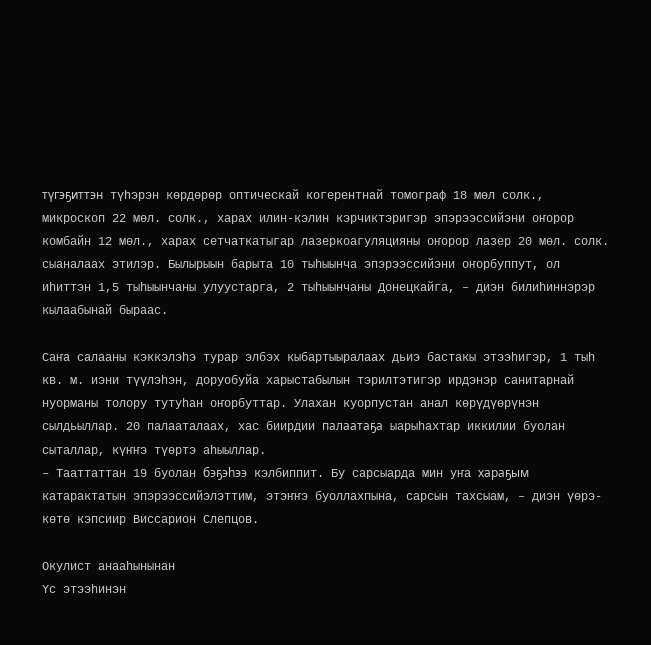түгэҕиттэн түһэрэн көрдөрөр оптическай когерентнай томограф 18 мөл солк., микроскоп 22 мөл. солк., харах илин-кэлин кэрчиктэригэр эпэрээссийэни оҥорор комбайн 12 мөл., харах сетчаткатыгар лазеркоагуляцияны оҥорор лазер 20 мөл. солк. сыаналаах этилэр. Былырыын барыта 10 тыһыынча эпэрээссийэни оҥорбуппут, ол иһиттэн 1,5 тыһыынчаны улуустарга, 2 тыһыынчаны Донецкайга, – диэн билиһиннэрэр кылаабынай быраас.

Саҥа салааны кэккэлэһэ турар элбэх кыбартыыралаах дьиэ бастакы этээһигэр, 1 тыһ кв. м. иэни түүлэһэн, доруобуйа харыстабылын тэрилтэтигэр ирдэнэр санитарнай нуорманы толору тутуһан оҥорбуттар. Улахан куорпустан анал көрүдүөрүнэн сылдьыллар. 20 палааталаах, хас биирдии палаатаҕа ыарыһахтар иккилии буолан сыталлар, күҥҥэ түөртэ аһыыллар.
– Тааттаттан 19 буолан бэҕэһээ кэлбиппит. Бу сарсыарда мин уҥа хараҕым катарактатын эпэрээссийэлэттим, этэҥҥэ буоллахпына, сарсын тахсыам, – диэн үөрэ-көтө кэпсиир Виссарион Слепцов.

Окулист анааһынынан
Үс этээһинэн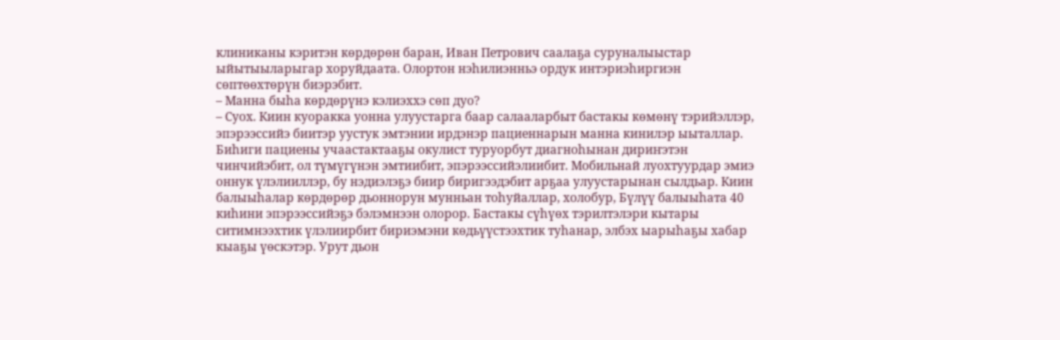клиниканы кэритэн көрдөрөн баран, Иван Петрович саалаҕа суруналыыстар ыйытыыларыгар хоруйдаата. Олортон нэһилиэнньэ ордук интэриэһиргиэн сөптөөхтөрүн биэрэбит.
– Манна быһа көрдөрүнэ кэлиэххэ сөп дуо?
– Суох. Киин куоракка уонна улуустарга баар салааларбыт бастакы көмөнү тэрийэллэр, эпэрээссийэ биитэр уустук эмтэнии ирдэнэр пациеннарын манна кинилэр ыыталлар. Биһиги пациены учаастактааҕы окулист туруорбут диагноһынан дириҥэтэн чинчийэбит, ол түмүгүнэн эмтиибит, эпэрээссийэлиибит. Мобильнай луохтуурдар эмиэ оннук үлэлииллэр, бу нэдиэлэҕэ биир биригээдэбит арҕаа улуустарынан сылдьар. Киин балыыһалар көрдөрөр дьоннорун мунньан тоһуйаллар, холобур, Бүлүү балыыһата 40 киһини эпэрээссийэҕэ бэлэмнээн олорор. Бастакы сүһүөх тэрилтэлэри кытары ситимнээхтик үлэлиирбит бириэмэни көдьүүстээхтик туһанар, элбэх ыарыһаҕы хабар кыаҕы үөскэтэр. Урут дьон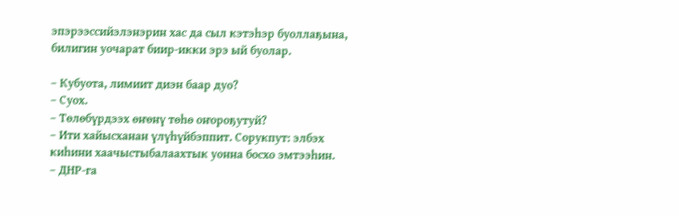эпэрээссийэлэнэрин хас да сыл кэтэһэр буоллаҕына, билигин уочарат биир-икки эрэ ый буолар.

– Кубуота, лимиит диэн баар дуо?
– Суох.
– Төлөбүрдээх өҥөнү төһө оҥороҕутуй?
– Ити хайысханан үлүһүйбэппит. Сорукпут: элбэх киһини хаачыстыбалаахтык уонна босхо эмтээһин.
– ДНР-га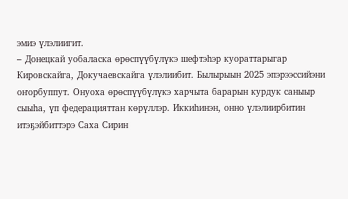эмиэ үлэлиигит.
– Донецкай уобаласка өрөспүүбүлүкэ шефтэһэр куораттарыгар Кировскайга, Докучаевскайга үлэлиибит. Былырыын 2025 эпэрээссийэни оҥорбуппут. Онуоха өрөспүүбүлүкэ харчыта барарын курдук саныыр сыыһа, үп федерацияттан көрүллэр. Иккиһинэн, онно үлэлиирбитин итэҕэйбиттэрэ Саха Сирин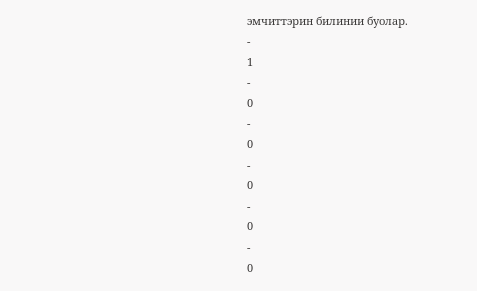эмчиттэрин билинии буолар.
-
1
-
0
-
0
-
0
-
0
-
0